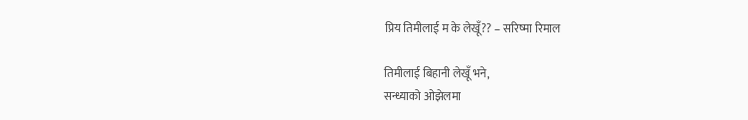प्रिय तिमीलाई म के लेखूँ?? – सरिष्मा रिमाल

तिमीलाई बिहानी लेखूँ भने,
सन्ध्याको ओझेलमा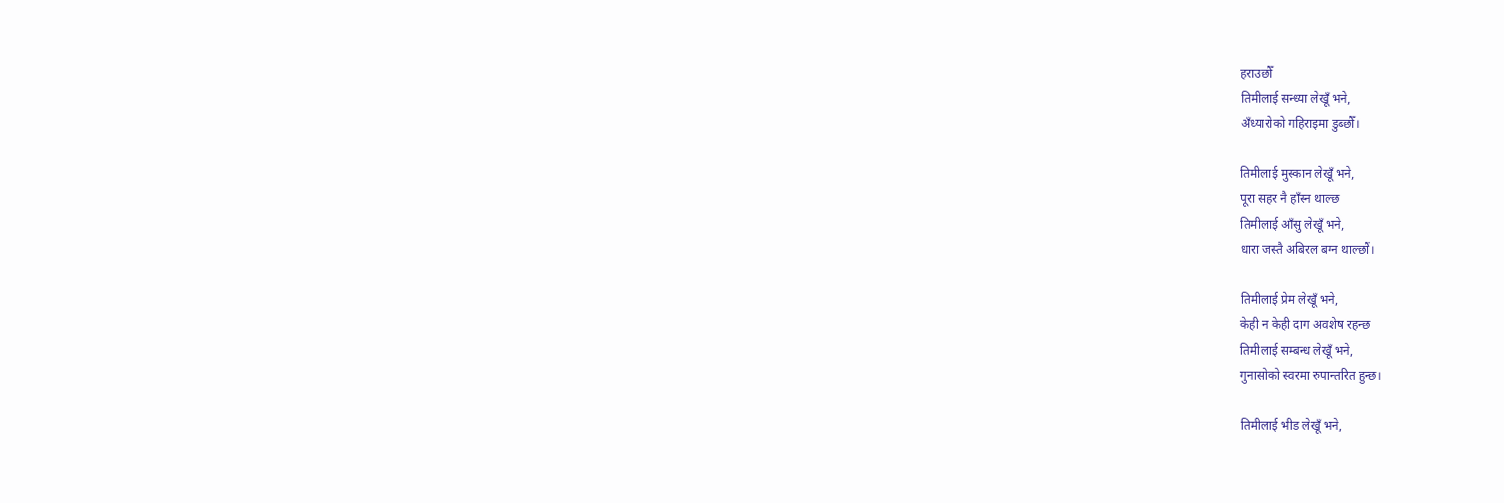हराउछौँ
तिमीलाई सन्ध्या लेखूँ भने,
अँध्यारोको गहिराइमा डुब्छौँ।

तिमीलाई मुस्कान लेखूँ भने,
पूरा सहर नै हाँस्न थाल्छ
तिमीलाई आँसु लेखूँ भने,
धारा जस्तै अबिरल बग्न थाल्छौं।

तिमीलाई प्रेम लेखूँ भने,
केही न केही दाग अवशेष रहन्छ
तिमीलाई सम्बन्ध लेखूँ भने,
गुनासोको स्वरमा रुपान्तरित हुन्छ।

तिमीलाई भीड लेखूँ भने,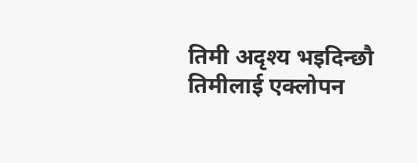तिमी अदृश्य भइदिन्छौ
तिमीलाई एक्लोपन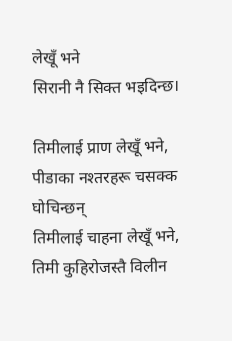लेखूँ भने
सिरानी नै सिक्त भइदिन्छ।

तिमीलाई प्राण लेखूँ भने,
पीडाका नश्तरहरू चसक्क घोचिन्छन्
तिमीलाई चाहना लेखूँ भने,
तिमी कुहिरोजस्तै विलीन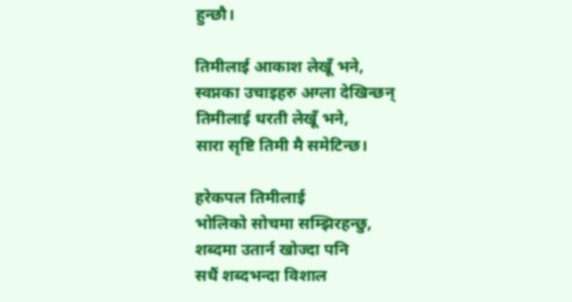हुन्छौ।

तिमीलाई आकाश लेखूँ भने,
स्वप्नका उचाइहरु अग्ला देखिन्छन्
तिमीलाई धरती लेखूँ भने,
सारा सृष्टि तिमी मै समेटिन्छ।

हरेकपल तिमीलाई
भोलिको सोचमा सम्झिरहन्छु,
शब्दमा उतार्न खोज्दा पनि
सधैं शब्दभन्दा विशाल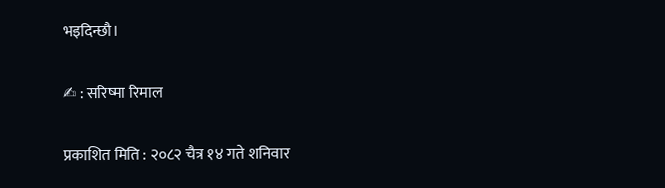भइदिन्छौ।

✍ : सरिष्मा रिमाल

प्रकाशित मिति : २०८२ चैत्र १४ गते शनिवार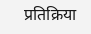प्रतिक्रिया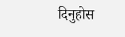दिनुहोस